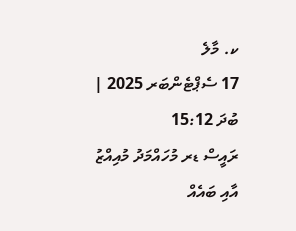ކ. މާލެ
17 ސެޕްޓެންބަރ 2025 | ބުދަ 15:12
ރައީސް ޑރ މުހައްމަދު މުއިއްޒު އާއި ބައެއް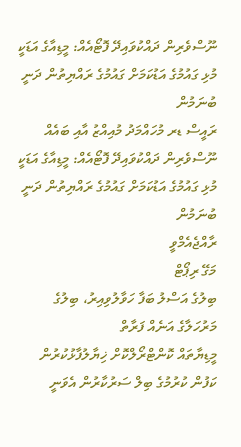ނޫސްވެރިން ދައްކުވައިދޭ ފޮޓޯއެއް: މީޑިއާގެ އަޑަކީ މުޅި ގައުމުގެ އަޑުކަމަށް ގައުމުގެ ރައްޔިތުން ދަނީ ބުނަމުން
ރައީސް ޑރ މުހައްމަދު މުއިއްޒު އާއި ބައެއް ނޫސްވެރިން ދައްކުވައިދޭ ފޮޓޯއެއް: މީޑިއާގެ އަޑަކީ މުޅި ގައުމުގެ އަޑުކަމަށް ގައުމުގެ ރައްޔިތުން ދަނީ ބުނަމުން
ރާއްޖެއެމްވީ
މަގޭ ރިޕޯޓް
ބިލުގެ އަސްލު ބަފާ ހަވާލުވިއިރު، ބިލުގެ މަރުހަލާގެ އަނެއް ފަރާތް
މީޑިޔާތައް ކޮންޓްރޯލްކޮށް ޚިޔާލުފާޅުކުރުން ކަފުން ކުރުމުގެ ބިލް ސަރުކާރުން އެވަނީ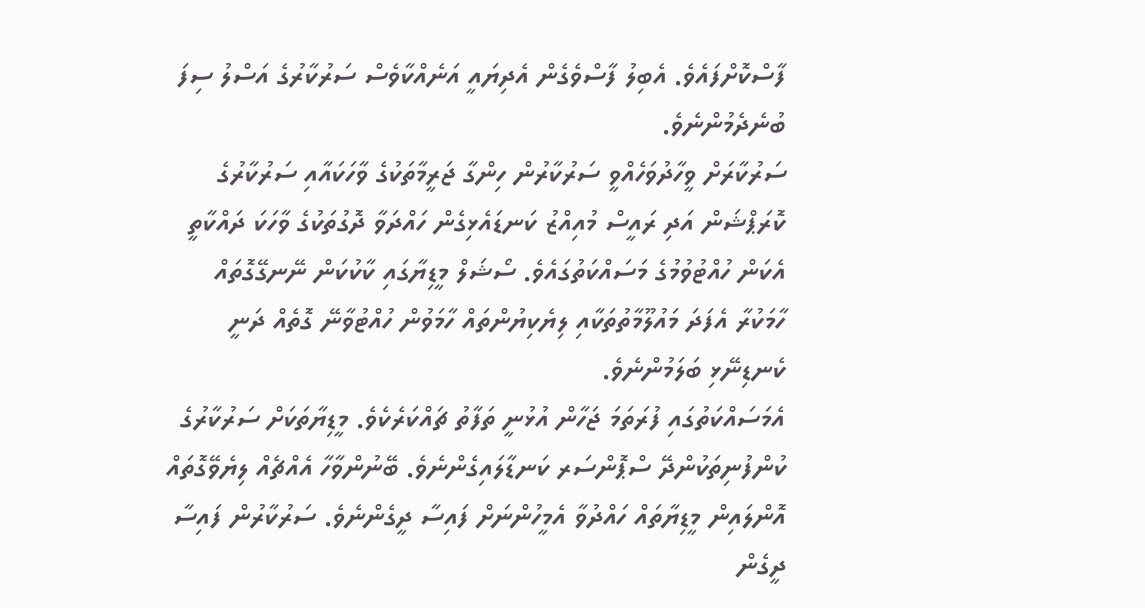ފާސްކޮށްފައެވެ. އެބިލު ފާސްވެގެން އެދިޔައީ އަނެއްކާވެސް ސަރުކާރުގެ އަސްލު ސިފަ ބުނެދެމުންނެވެ.
ސަރުކާރަށް ވީހާދުވަހެއްވީ ސަރުކާރުން ހިންގާ ޖަރީމާތަކުގެ ވާހަކައާއި ސަރުކާރުގެ ކޮރަޕްޝަން އަދި ރައީސް މުއިއްޒު ކަނޑައެޅިގެން ހައްދަވާ ދޮގުތަކުގެ ވާހަކަ ދައްކާތީ އެކަން ހުއްޓުވުމުގެ މަސައްކަތުގައެވެ. ސޯޝަލް މީޑިޔާގައި ކާކުކަން ނޭނގޭގޮތައް ހާމަކުރާ އެފަދަ މައުލޫމާތުތަކާއި ލިޔެކިޔުންތައް ހާމަވުން ހުއްޓުވާނޭ ގޮތެއް ދަނީ ކެނޑިނޭޅި ބަލަމުންނެވެ.
އެމަސައްކަތުގައި ފުރަތަމަ ޖަހާން އުޅުނީ ތަފާތު ޗައްކަރެކެވެ. މީޑިޔާތަކަށް ސަރުކާރުގެ ކުންފުނިތަކުންދޭ ސްޕޮންސަރ ކަނޑާލައިގެންނެވެ. ބޭނުންވާހާ އެއްޗެއް ލިޔެވޭގޮތައް އޮންލައިން މީޑިޔާތައް ހައްދުވާ އެމީހުންނަށް ފައިސާ ދީގެންނެވެ. ސަރުކާރުން ފައިސާ ދީގެން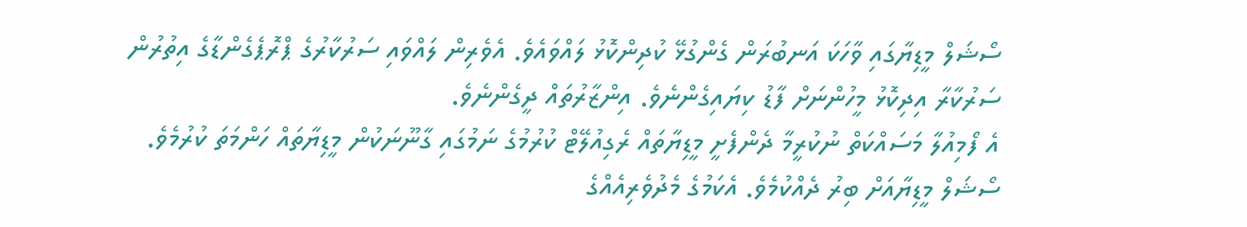ސޯޝަލް މީޑިޔާގައި ވާހަކަ އަނބުރަން ގެންގުޅޭ ކުދިންކޮޅު ލައްވައެވެ. އެވެރިން ލައްވައި ސަރުކާރުގެ ޕްރޮޕެގެންޑާގެ އިތުރުން ސަރުކާރާ އިދިކޮޅު މީހުންނަށް ފާޑު ކިޔައިގެންނެވެ. އިންޒާރުތައް ދީގެންނެވެ.
އެ ފޯމިއުލާ މަސައްކަތް ނުކުރީމާ ދެންފެށީ މީޑިޔާތައް ރެގިއުލޭޓް ކުރުމުގެ ނަމުގައި ގާނޫނަކުން މީޑިޔާތައް ހަންމަތަ ކުރުމެވެ. ސޯޝަލް މީޑިޔާއަށް ބިރު ދެއްކުމެވެ. އެކަމުގެ މެދުވެރިއެއްގެ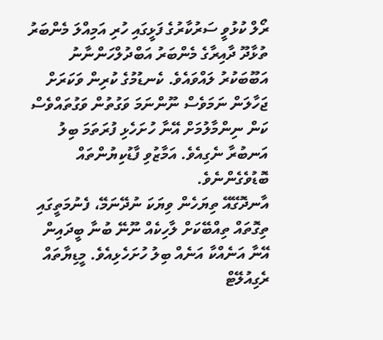ރޯލް ކުޅުވީ ސަރުކާރުގެ ފަޅީގައި ހުރި އަމިއްލަ މެންބަރު ތުޅާދޫ ދާއިރާގެ މެންބަރު އަބްދުލްހަންނާނު އަބޫބަކުރު ލައްވައެވެ. ކެނޑުމުގެ ކުރިން ވަކަރަށް ޖަހާލަން ނަމަވެސް ނޫންނަމަ ވަގުތުން ވަގުތައްވެސް ކަން ނިންމާލުމަށް އޭނާ ހުށަހެޅި ފުރަތަމަ ބިލު އަނބުރާ ނެގިއެވެ. އަމާޒުވި ފާޑުކިޔުންތައް ބޮޑުވެގެންނެވެ.
އާނދޮގޭއޭ ތިޔަހެން ވިޔަކަ ނުދޭނަމޭ، ފެނުމަތީގައި ތިގޮތައް ތިއްބޭކަށް ލާހިކެއް ނޫނޭ ބުނާ ބީދައިން އޭނާ އަނެއްކާ އަނެއް ބިލު ހުށަހެޅިއެވެ. މީޑިޔާތައް ރެގިއުލޭޓް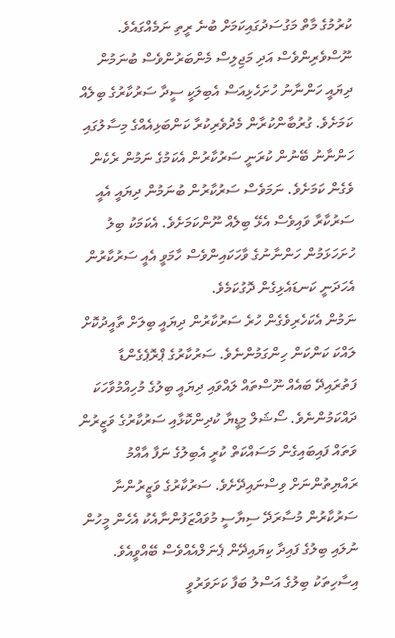ކުރުމުގެ މާތް މަގުސަދުގައިކަމަށް ބުނެ ރީތި ނަމެއްގައެވެ.
ނޫސްވެރިންވެސް އަދި މަޖިލިސް މެންބަރުންވެސް ބުނަމުން ދިޔައީ ހަންނާނު ހުށަހެޅިއަސް އެބިލަކީ ސީދާ ސަރުކާރުގެ ބިލެއް ކަމަށެވެ. ގުރުބާންކުރާން މެދުވެރިކުރާ ކަންބަޅިއެއްގެ މިސާލުގައި ހަންނާނު ބޭނުން ކުރަނީ ސަރުކާރުން އެކަމުގެ ނަމުން ރެކެން ވެގެން ކަމަށެވެ. ނަމަވެސް ސަރުކާރުން ބުނަމުން ދިޔައީ އެއީ ސަރުކާރާ ވައިވެސް އެޅޭ ބިލެއް ނޫންކަމަށެވެ. އެކަމަކު ބިލު ހުށަހަޅަމުން ހަންނާނުގެ ވާހަކައިންވެސް ހާމަވީ އެއީ ސަރުކާރުން އެހަދަނީ ކަނޑައެޅިގެން ދޮގުކަމެވެ.
ނަމުން އެކަހެރިވެގެން ހުރެ ސަރުކާރުން ދިޔައީ ބިލަށް ތާއީދުކޮށް ލައްކަ ކަންކަން ހިންގަމުންނެވެ. ސަރުކާރުގެ ޕްރޮޕެގެންޑާ ފަތުރައިދޭ ބައެއް ނޫސްތައް ލައްވައި ދިޔައީ ބިލުގެ މުހިއްމުވާހަކަ ދައްކަމުންނެވެ. ސޯޝަލް މިޑީޔާ ކުދިންކޮޅާއި ސަރުކާރުގެ ވަޒީރުން ވަތައް ފައިބައިގެން މަސައްކަތް ކުރީ އެބިލުގެ ނަފާ އާއްމު ރައްޔިތުންނަށް ވިސްނައިދޭށެވެ. ސަރުކާރުގެ ވަޒީރުންނާ ސަރުކާރުން މުސާރަދޭ ސިޔާސީ މުވައްޒަފުންނާއެކު އެހެން މީހުން ނުލައި ބިލުގެ ފައިދާ ކިޔައިދޭން ޕެނަލްއެއްވެސް ބޭއްވީއެވެ.
އިސާހިތަކު ބިލުގެ އަސްލު ބަފާ ކަށަވަރުވީ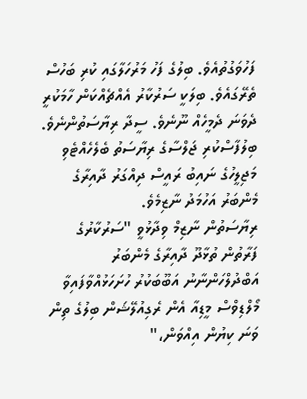ފަހުވަގުތުއެވެ. ބިލުގެ ފަހު މަރުހަލާގައި ކުރި ބަހުސް ތެރޭގައެވެ. ބިލަކީ ސަރުކާރު އެއްޗެއްކަން ހާމަކުރީ ދެވަނަ ދެމީހެއް ނޫނެވެ. ސީދާ ރިޔާސަތުންނެވެ. ބިލުފާސްކުރި ޖަލްސާގެ ރިޔާސަތު ބެލެހެއްޓެވި މަޖިލީހުގެ ނައިބު ރައީސް ދިއްގަރު ދާއިރާގެ މެންބަރު އަހުމަދު ނާޒިމެވެ.
ރިޔާސަތުން ނާޒިމް ވިދާޅުވީ "ސަރުކާރުގެ ފަރާތުން ތުޅާދޫ ދާއިރާގެ މެންބަރު އަބްދުލްހަންނާނު އަބޫބަކުރު ހުށަހަޅުއްވާފައިވާ މޯލްޑިވްސް މީޑިއާ އެން ރެގިއުލޭޝަން ބިލުގެ ތިން ވަނަ ކިޔުން އިއްވަން،"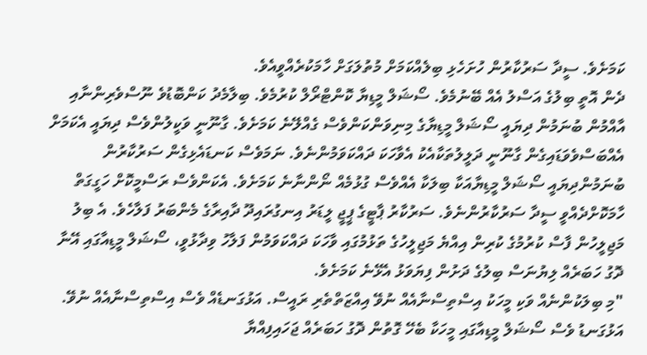ކަމަށެވެ. ސީދާ ސަރުކާރުން ހުށަހެޅި ބިލެއްކަމަށް މުތުލަގަށް ހާމަކުރެއްވީއެވެ.
ދެން އޮތީ ބިލުގެ އަސްލު އެއް ބޭނުމެވެ. ސޯޝަލް މީޑިޔާ ކޮންޓްރޯލް ކުރުމެވެ. ބިލާމެދު ކަންބޮޑުވެ ނޫސްވެރިންނާއި އާއްމުން ބުނަމުން ދިޔައީ ސޯޝަލް މީޑިޔާގެ މިނިވަންކަންވެސް ގެއްލޭނެ ކަމަށެވެ. ގާނޫނީ ވަކީލުންވެސް ދިޔައީ އެކަމަށް އެއްބަސްވެވަޑައިގެން ގާނޫނީ ދަލީލުތަކާއެކު އެވާހަކަ ދައްކަވަމުންނެވެ. ނަމަވެސް ކަނޑައެޅިގެން ސަރުކާރުން ބުނަމުންދިޔައީ ސޯޝަލް މީޑިޔާއަކާ ބިލަކާ އެއްވެސް ގުޅުމެއް ނޯންނާނެ ކަމަށެވެ. އެކަންވެސް ރަސްމީކޮށް ހަގީގަތް ހާމަކޮށްދެއްވީ ސީދާ ސަރުކާރުންނެވެ. ސަރުކާރު ޕާޓީގެ ޕީޖީ ލީޑަރު އިނގުރައިދޫ ދާއިރާގެ މެންބަރު ފަލާހެވެ. އެ ބިލު މަޖިލީހުން ފާސް ކުރުމުގެ ކުރިން އިއްޔެ މަޖިލީހުގެ ތަޅުމުގައި ވާހަކަ ދައްކަވަމުން ފަލާހު ވިދާޅުވީ، ސޯޝަލް މީޑިއާގައި އޭނާ ދޮގު ހަބަރެއް ލިޔުނަސް ބިލުގެ ދަށުން ފިޔަވަޅު އެޅޭނެ ކަމަށެވެ.
"މި ބިލަކުންނެއް ވަކި މީހަކު އިސްތިސްނާއެއް ނުވޭ އިއްޒަތްތެރި ރައީސް. އަޅުގަނޑެއް ވެސް އިސްތިސްނާއެއް ނުވޭ. އަޅުގަނޑު ވެސް ސޯޝަލް މީޑިއާގައި މީހަކާ ބެހޭ ގޮތުން ދޮގު ހަބަރެއް ޖަހައިފިއްޔާ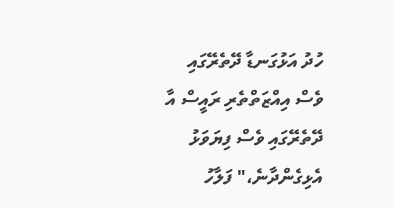ހުދު އަޅުގަނޑާ ދޭތެރޭގައި ވެސް އިއްޒަތްތެރި ރައީސް އާ ދޭތެރޭގައި ވެސް ފިޔަވަޅު އެޅިގެންދާނެ،" ފަލާހު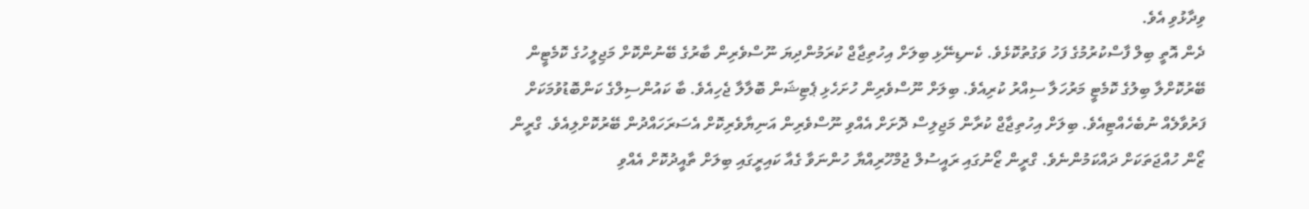ވިދާޅުވި އެވެ.
ދެން އޮތީ ބިލް ފާސްކުރުމުގެ ފަހު ވަގުތުކޮޅެވެ. ކެނޑިނޭޅި ބިލަށް އިހުތިޖާޖް ކުރަމުންދިޔަ ނޫސްވެރިން ބާރުގެ ބޭނުންކޮށް މަޖިލީހުގެ ކޮމެޓީން ބޭރުކޮށްލާ ބިލުގެ ކޮމެޓީ މަރުހަލާ ސިއްރު ކުރިއެވެ. ބިލަށް ނޫސްވެރިން ހުށަހެޅި ޕެޓިޝަން ބޮލާލާ ޖެހިއެވެ. ބާ ކައުންސިލްގެ ކަންބޮޑުވުމަކަށް ފަރުވާލެއް ނުބެހެއްޓިއެވެ. ބިލަށް އިހުތިޖާޖް ކުރާން މަޖިލިސް ދޮށަށް އެއްވި ނޫސްވެރިން އަނިޔާވެރިކޮށް އެސަރަހައްދުން ބޭރުކޮށްލިއެވެ. ގްރީން ޒޯން ހުއްޖަތަކަށް ދައްކަމުންނެވެ. ގްރީން ޒޯނުގައި ރައީސުލް ޖުމްހޫރިއްޔާ ހުންނަވާ ގެއާ ކައިރީގައި ބިލަށް ތާއީދުކޮށް އެއްވި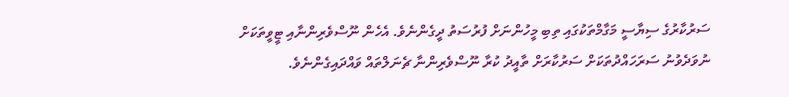ސަރުކާރުގެ ސިޔާސީ މަގާމްތަކުގައި ތިބި މީހުންނަށް ފުރުސަތު ދީގެންނެވެ. އެހެން ނޫސްވެރިންނާއި ޓީވީތަކަށް ނުވަދެވުނު ސަރަހައްދުތަކަށް ސަރުކާރަށް ތާއީދު ކުރާ ނޫސްވެރިންނާ ޗެނަލްތައް ވައްދައިގެންނެވެ.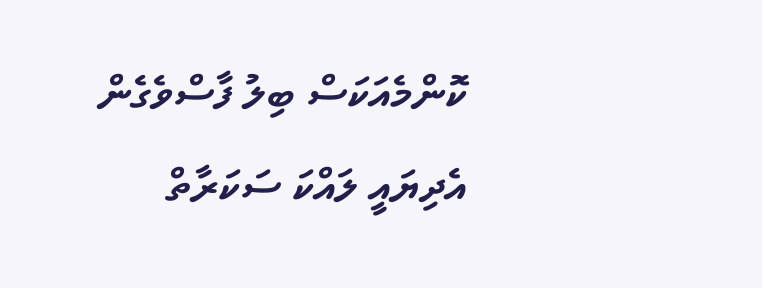ކޮންމެއަކަސް ބިލު ފާސްވެގެން އެދިޔައީ ލައްކަ ސަކަރާތް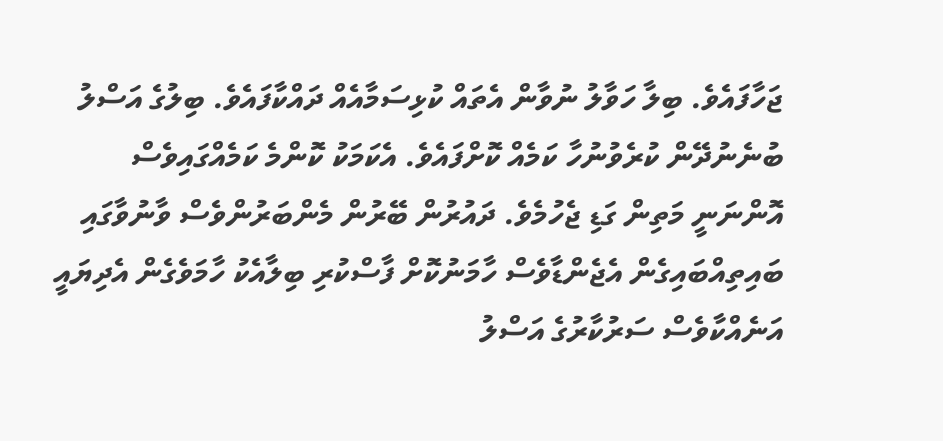ޖަހާފައެވެ. ބިލާ ހަވާލު ނުވާން އެތައް ކުޅިސަމާއެއް ދައްކާފައެވެ. ބިލުގެ އަސްލު ބުނެނުދޭން ކުރެވުނުހާ ކަމެއް ކޮށްފައެވެ. އެކަމަކު ކޮންމެ ކަމެއްގައިވެސް އޮންނަނީ މަތިން ގަޑި ޖެހުމެވެ. ދައުރުން ބޭރުން މެންބަރުންވެސް ވާނުވާގައި ބައިތިއްބައިގެން އެޖެންޑާވެސް ހާމަނުކޮށް ފާސްކުރި ބިލާއެކު ހާމަވެގެން އެދިޔައީ އަނެއްކާވެސް ސަރުކާރުގެ އަސްލު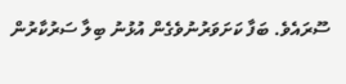ސޫރައެވެ. ބަފާ ކަށަވަރުނުވެގެން އުޅުނު ބިލާ ސަރުކާރުން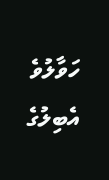ހަވާލުވެ އެބިލުގެ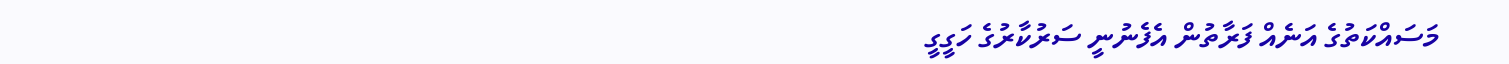މަސައްކަތުގެ އަނެއް ފަރާތުން އެފެނުނީ ސަރުކާރުގެ ހަގީގީ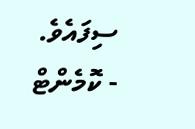ސިފައެވެ.
- ކޮމެންޓް